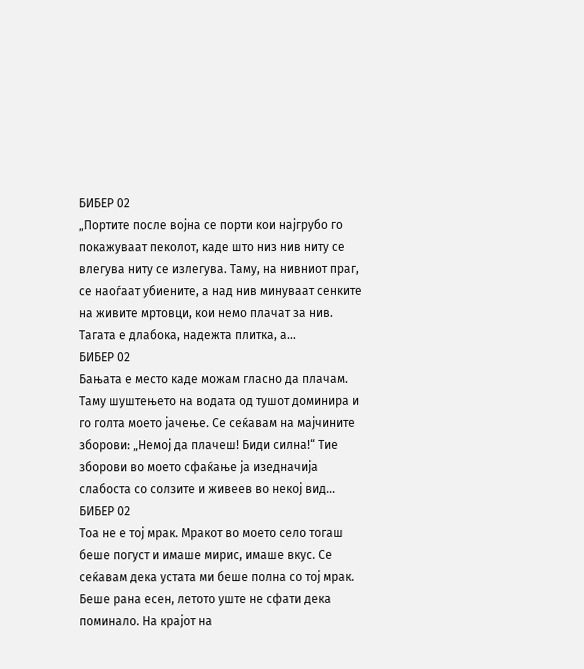БИБЕР 02
„Портите после војна се порти кои најгрубо го покажуваат пеколот, каде што низ нив ниту се влегува ниту се излегува. Таму, на нивниот праг, се наоѓаат убиените, а над нив минуваат сенките на живите мртовци, кои немо плачат за нив. Тагата е длабока, надежта плитка, а...
БИБЕР 02
Бањата е место каде можам гласно да плачам. Таму шуштењето на водата од тушот доминира и го голта моето јачење. Се сеќавам на мајчините зборови: „Немој да плачеш! Биди силна!“ Тие зборови во моето сфаќање ја изедначија слабоста со солзите и живеев во некој вид...
БИБЕР 02
Тоа не е тој мрак. Мракот во моето село тогаш беше погуст и имаше мирис, имаше вкус. Се сеќавам дека устата ми беше полна со тој мрак. Беше рана есен, летото уште не сфати дека поминало. На крајот на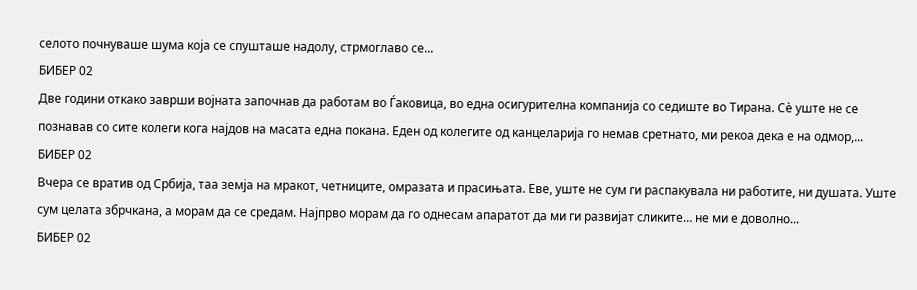селото почнуваше шума која се спушташе надолу, стрмоглаво се...
БИБЕР 02
Две години откако заврши војната започнав да работам во Ѓаковица, во една осигурителна компанија со седиште во Тирана. Сѐ уште не се познавав со сите колеги кога најдов на масата една покана. Еден од колегите од канцеларија го немав сретнато, ми рекоа дека е на одмор,...
БИБЕР 02
Вчера се вратив од Србија, таа земја на мракот, четниците, омразата и прасињата. Еве, уште не сум ги распакувала ни работите, ни душата. Уште сум целата збрчкана, а морам да се средам. Најпрво морам да го однесам апаратот да ми ги развијат сликите… не ми е доволно...
БИБЕР 02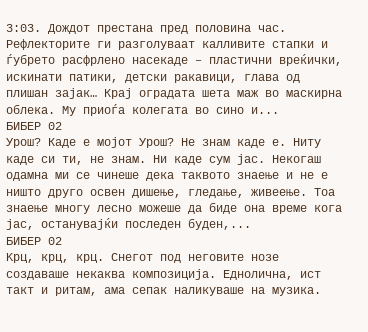3:03. Дождот престана пред половина час. Рефлекторите ги разголуваат калливите стапки и ѓубрето расфрлено насекаде – пластични вреќички, искинати патики, детски ракавици, глава од плишан зајак… Крај оградата шета маж во маскирна облека. Му приоѓа колегата во сино и...
БИБЕР 02
Урош? Каде е мојот Урош? Не знам каде е. Ниту каде си ти, не знам. Ни каде сум јас. Некогаш одамна ми се чинеше дека таквото знаење и не е ништо друго освен дишење, гледање, живеење. Тоа знаење многу лесно можеше да биде она време кога јас, останувајќи последен буден,...
БИБЕР 02
Kрц, крц, крц. Снегот под неговите нозе создаваше некаква композиција. Еднолична, ист такт и ритам, ама сепак наликуваше на музика.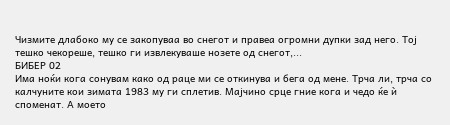Чизмите длабоко му се закопуваа во снегот и правеа огромни дупки зад него. Тој тешко чекореше, тешко ги извлекуваше нозете од снегот,...
БИБЕР 02
Има ноќи кога сонувам како од раце ми се откинува и бега од мене. Трча ли, трча со калчуните кои зимата 1983 му ги сплетив. Мајчино срце гние кога и чедо ќе ѝ споменат. А моето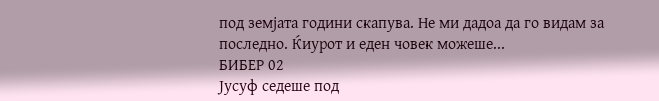под земјата години скапува. Не ми дадоа да го видам за последно. Ќиурот и еден човек можеше...
БИБЕР 02
Јусуф седеше под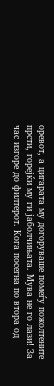оревот, а цигарата му догоруваше помеѓу пожолтените прсти, горејќи му ги јаболчињата. Мува не го лази! За час изгоре до филтерот. Кога посегна по втора од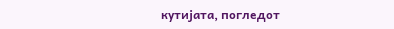кутијата, погледот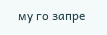му го запре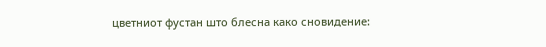цветниот фустан што блесна како сновидение: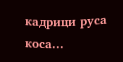кадрици руса коса...